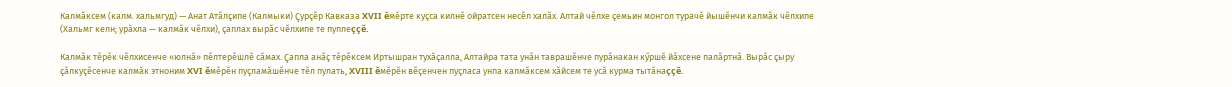Калмăксем (калм. хальмгуд) — Анат Атăлçипе (Калмыки) Çурçĕр Кавказа XVII ĕмĕрте куçса килнĕ ойратсен несĕл халăх. Алтай чĕлхе çемьин монгол турачĕ йышĕнчи калмăк чĕлхипе (Хальмг келн; урăхла — калмăк чĕлхи), çаплах вырăс чĕлхипе те пуплеççĕ.

Калмăк тĕрĕк чĕлхисенче «юлнă» пĕлтерĕшлĕ сăмах. Çапла анăç тĕрĕксем Иртышран тухăçалла, Алтайра тата унăн таврашĕнче пурăнакан кӳршĕ йăхсене палăртнă. Вырăс çыру çăлкуçĕсенче калмăк этноним XVI ĕмĕрĕн пуçламăшĕнче тĕл пулать, XVIII ĕмĕрĕн вĕçенчен пуçласа унпа калмăксем хăйсем те усă курма тытăнаççĕ.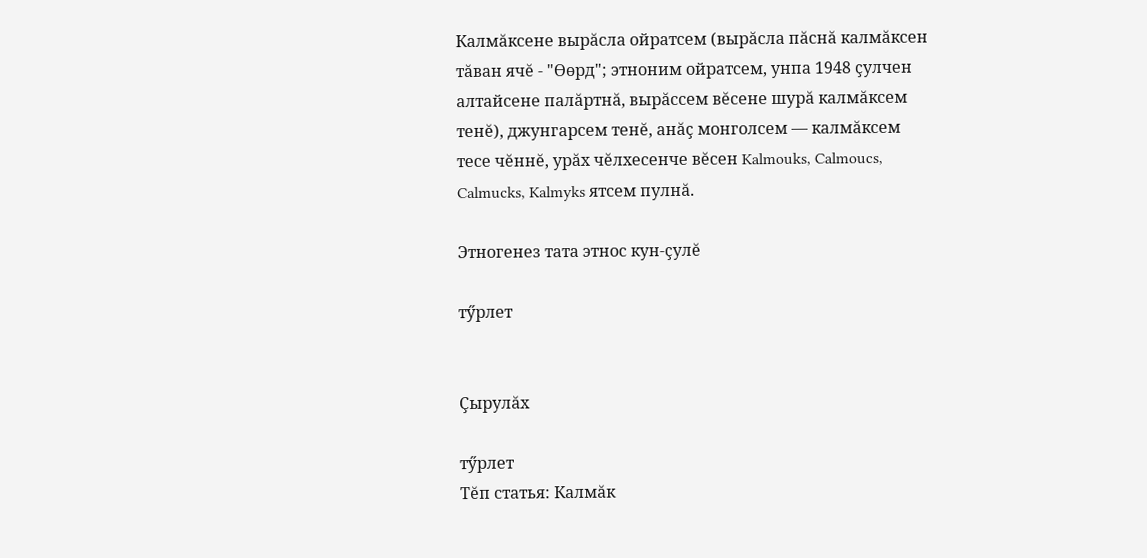Калмăксене вырăсла ойратсем (вырăсла пăснă калмăксен тăван ячĕ - "Өөрд"; этноним ойратсем, унпа 1948 çулчен алтайсене палăртнă, вырăссем вĕсене шурă калмăксем тенĕ), джунгарсем тенĕ, анăç монголсем — калмăксем тесе чĕннĕ, урăх чĕлхесенче вĕсен Kalmouks, Calmoucs, Calmucks, Kalmyks ятсем пулнă.

Этногенез тата этнос кун-çулĕ

тӳрлет


Çырулăх

тӳрлет
Тĕп статья: Калмăк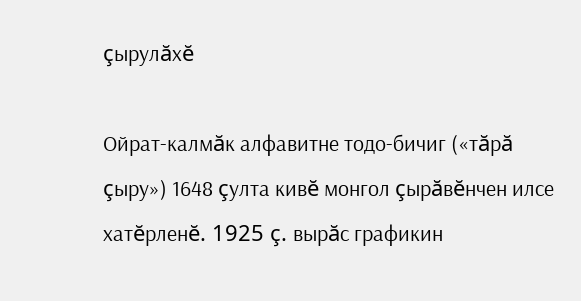çырулăхĕ

Ойрат-калмăк алфавитне тодо-бичиг («тăрă çыру») 1648 çулта кивĕ монгол çырăвĕнчен илсе хатĕрленĕ. 1925 ç. вырăс графикин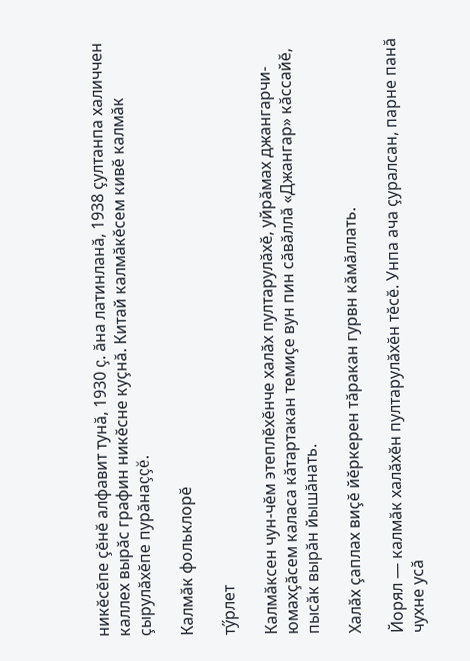никĕсĕпе çĕнĕ алфавит тунă, 1930 ç. ăна латинланă, 1938 çултанпа халиччен каллех вырăс графин никĕсне куçнă. Китай калмăкĕсем кивĕ калмăк çырулăхĕпе пурăнаççĕ.

Калмăк фольклорĕ

тӳрлет

Калмăксен чун-чĕм этеплĕхĕнче халăх пултарулăхĕ, уйрăмах джангарчи-юмахçăсем каласа кăтартакан темиçе вун пин сăвăллă «Джангар» кăссайĕ, пысăк вырăн йышăнать.

Халăх çаплах виçĕ йĕркерен тăракан гурвн кăмăллать.

Йорял — калмăк халăхĕн пултарулăхĕн тĕсĕ. Унпа ача çуралсан, парне панă чухне усă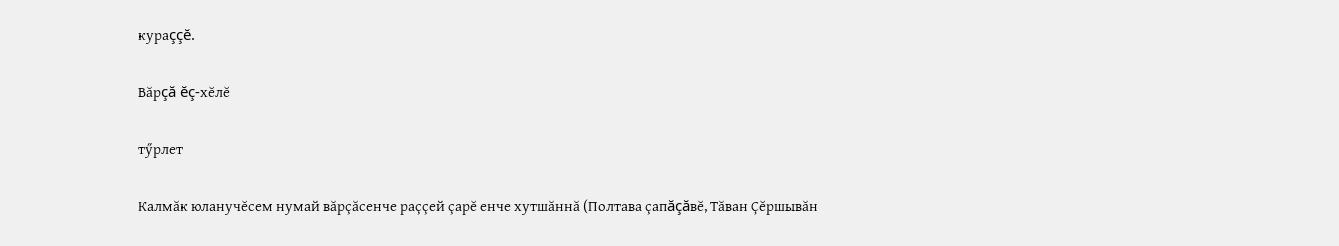кураççĕ.

Вăрçă ĕç-хĕлĕ

тӳрлет

Калмăк юланучĕсем нумай вăрçăсенче раççей çарĕ енче хутшăннă (Полтава çапăçăвĕ, Тăван Çĕршывăн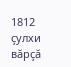1812 çулхи вăрçă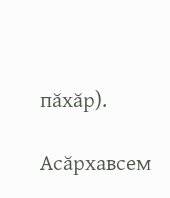пăхăр).

Асăрхавсем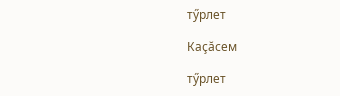тӳрлет

Каçăсем

тӳрлет